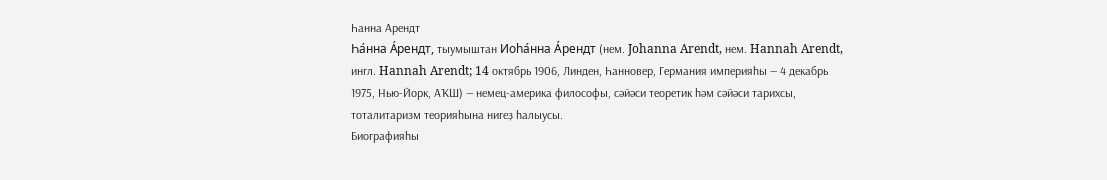Һанна Арендт
Һа́нна А́рендт, тыумыштан Иоһа́нна А́рендт (нем. Johanna Arendt, нем. Hannah Arendt, ингл. Hannah Arendt; 14 октябрь 1906, Линден, Һанновер, Германия империяһы — 4 декабрь 1975, Нью-Йорк, АҠШ) — немец-америка философы, сәйәси теоретик һәм сәйәси тарихсы, тоталитаризм теорияһына нигеҙ һалыусы.
Биографияһы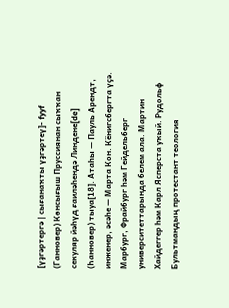[үҙгәртергә | сығанаҡты үҙгәртеү]- fyyf (Ганновер) Көнсығыш Пруссиянан сыҡҡан секуляр йәһүд ғаиләһендә Линдене[de] (Һанновер) тыуа[18]. Атаһы — Пауль Арендт, инженер, әсәһе — Марта Кон. Кёнигсбергта үҫә.
Марбург, Фрайбург һәм Гейдельберг университеттарында белем ала. Мартин Хайдеггер һәм Карл Ясперста уҡый. Рудольф Бультмандың протестант теология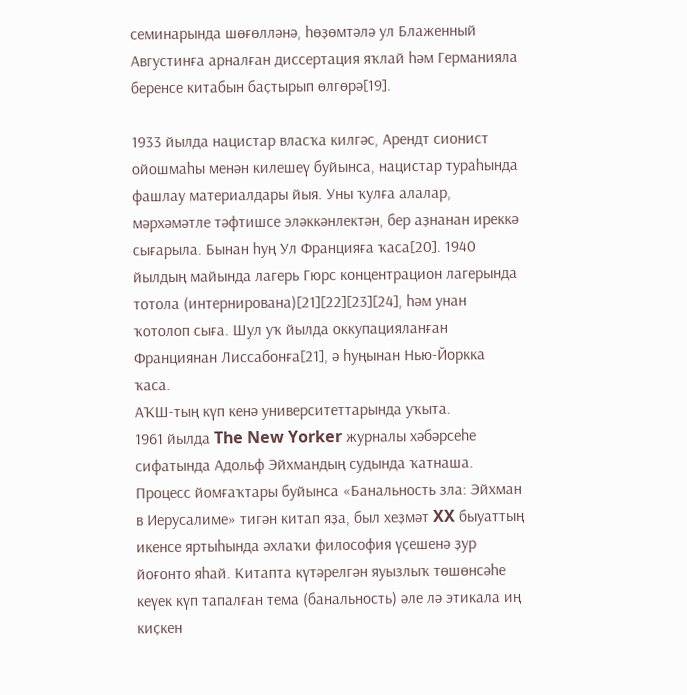семинарында шөғөлләнә, һөҙөмтәлә ул Блаженный Августинға арналған диссертация яҡлай һәм Германияла беренсе китабын баҫтырып өлгөрә[19].

1933 йылда нацистар власҡа килгәс, Арендт сионист ойошмаһы менән килешеү буйынса, нацистар тураһында фашлау материалдары йыя. Уны ҡулға алалар, мәрхәмәтле тәфтишсе эләккәнлектән, бер аҙнанан иреккә сығарыла. Бынан һуң Ул Францияға ҡаса[20]. 1940 йылдың майында лагерь Гюрс концентрацион лагерында тотола (интернирована)[21][22][23][24], һәм унан ҡотолоп сыға. Шул уҡ йылда оккупацияланған Франциянан Лиссабонға[21], ә һуңынан Нью-Йоркка ҡаса.
АҠШ-тың күп кенә университеттарында уҡыта.
1961 йылда The New Yorker журналы хәбәрсеһе сифатында Адольф Эйхмандың судында ҡатнаша. Процесс йомғаҡтары буйынса «Банальность зла: Эйхман в Иерусалиме» тигән китап яҙа, был хеҙмәт XX быуаттың икенсе яртыһында әхлаҡи философия үҫешенә ҙур йоғонто яһай. Китапта күтәрелгән яуызлыҡ төшөнсәһе кеүек күп тапалған тема (банальность) әле лә этикала иң киҫкен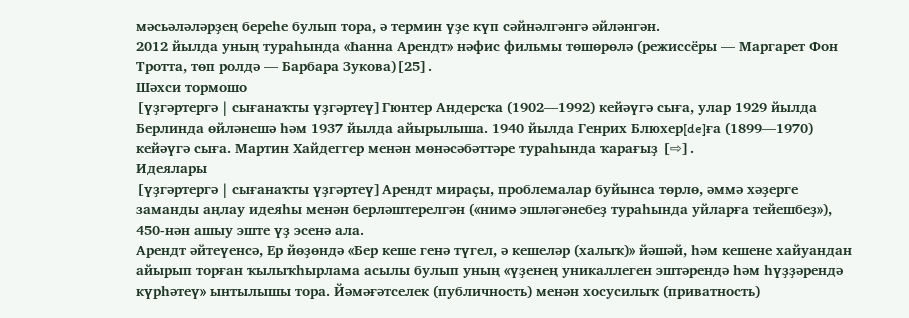мәсьәләләрҙең береһе булып тора, ә термин үҙе күп сәйнәлгәнгә әйләнгән.
2012 йылда уның тураһында «Һанна Арендт» нәфис фильмы төшөрөлә (режиссёры — Маргарет Фон Тротта, төп ролдә — Барбара Зукова)[25].
Шәхси тормошо
[үҙгәртергә | сығанаҡты үҙгәртеү]Гюнтер Андерсҡа (1902—1992) кейәүгә сыға, улар 1929 йылда Берлинда өйләнешә һәм 1937 йылда айырылыша. 1940 йылда Генрих Блюхер[de]ға (1899—1970) кейәүгә сыға. Мартин Хайдеггер менән мөнәсәбәттәре тураһында ҡарағыҙ [⇨].
Идеялары
[үҙгәртергә | сығанаҡты үҙгәртеү]Арендт мираҫы, проблемалар буйынса төрлө, әммә хәҙерге заманды аңлау идеяһы менән берләштерелгән («нимә эшләгәнебеҙ тураһында уйларға тейешбеҙ»), 450-нән ашыу эште үҙ эсенә ала.
Арендт әйтеүенсә, Ер йөҙөндә «Бер кеше генә түгел, ә кешеләр (халыҡ)» йәшәй, һәм кешене хайуандан айырып торған ҡылыҡһырлама асылы булып уның «үҙенең уникаллеген эштәрендә һәм һүҙҙәрендә күрһәтеү» ынтылышы тора. Йәмәғәтселек (публичность) менән хосусилыҡ (приватность)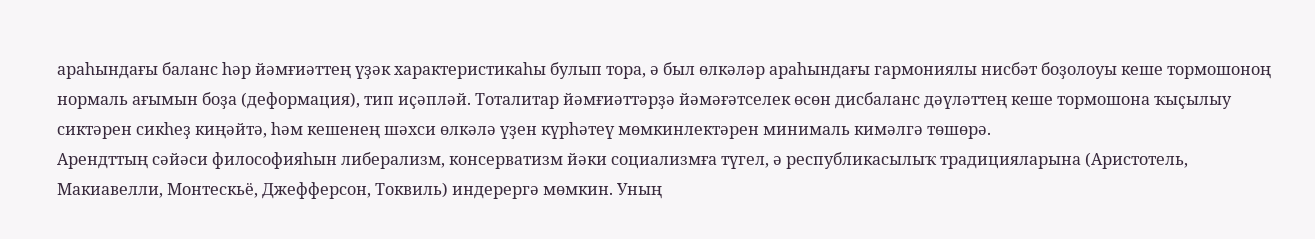араһындағы баланс һәр йәмғиәттең үҙәк характеристикаһы булып тора, ә был өлкәләр араһындағы гармониялы нисбәт боҙолоуы кеше тормошоноң нормаль ағымын боҙа (деформация), тип иҫәпләй. Тоталитар йәмғиәттәрҙә йәмәғәтселек өсөн дисбаланс дәүләттең кеше тормошона ҡыҫылыу сиктәрен сикһеҙ киңәйтә, һәм кешенең шәхси өлкәлә үҙен күрһәтеү мөмкинлектәрен минималь кимәлгә төшөрә.
Арендттың сәйәси философияһын либерализм, консерватизм йәки социализмға түгел, ә республикасылыҡ традицияларына (Аристотель, Макиавелли, Монтескьё, Джефферсон, Токвиль) индерергә мөмкин. Уның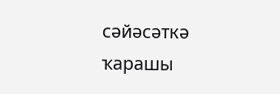сәйәсәткә ҡарашы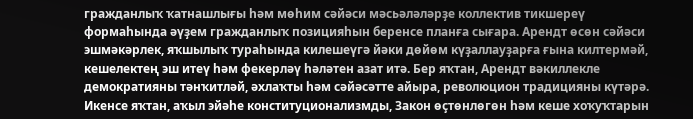гражданлыҡ ҡатнашлығы һәм мөһим сәйәси мәсьәләләрҙе коллектив тикшереү формаһында әүҙем гражданлыҡ позицияһын беренсе планға сығара. Арендт өсөн сәйәси эшмәкәрлек, яҡшылыҡ тураһында килешеүгә йәки дөйөм күҙаллауҙарға ғына килтермәй, кешелектең эш итеү һәм фекерләү һәләтен азат итә. Бер яҡтан, Арендт вәкиллекле демократияны тәнҡитләй, әхлаҡты һәм сәйәсәтте айыра, революцион традицияны күтәрә. Икенсе яҡтан, аҡыл эйәһе конституционализмды, Закон өҫтөнлөгөн һәм кеше хоҡуҡтарын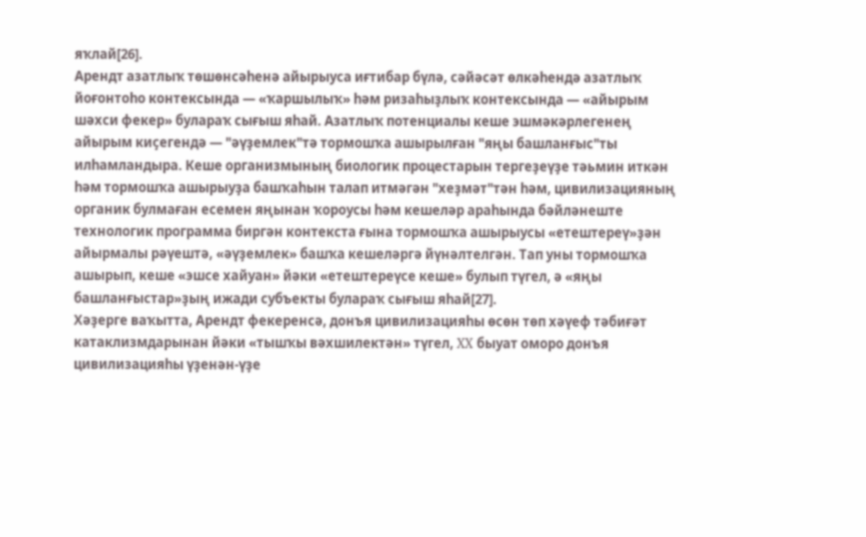яҡлай[26].
Арендт азатлыҡ төшөнсәһенә айырыуса иғтибар бүлә, сәйәсәт өлкәһендә азатлыҡ йоғонтоһо контексында — «ҡаршылыҡ» һәм ризаһыҙлыҡ контексында — «айырым шәхси фекер» булараҡ сығыш яһай. Азатлыҡ потенциалы кеше эшмәкәрлегенең айырым киҫегендә — "әүҙемлек"тә тормошҡа ашырылған "яңы башланғыс"ты илһамландыра. Кеше организмының биологик процестарын тергеҙеүҙе тәьмин иткән һәм тормошҡа ашырыуҙа башҡаһын талап итмәгән "хеҙмәт"тән һәм, цивилизацияның органик булмаған есемен яңынан ҡороусы һәм кешеләр араһында бәйләнеште технологик программа биргән контекста ғына тормошҡа ашырыусы «етештереү»ҙән айырмалы рәүештә, «әүҙемлек» башҡа кешеләргә йүнәлтелгән. Тап уны тормошҡа ашырып, кеше «эшсе хайуан» йәки «етештереүсе кеше» булып түгел, ә «яңы башланғыстар»ҙың ижади субъекты булараҡ сығыш яһай[27].
Хәҙерге ваҡытта, Арендт фекеренсә, донъя цивилизацияһы өсөн төп хәүеф тәбиғәт катаклизмдарынан йәки «тышҡы вәхшилектән» түгел, XX быуат оморо донъя цивилизацияһы үҙенән-үҙе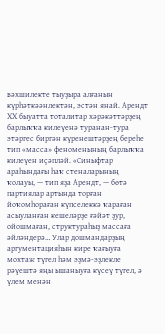вәхшилекте тыуҙыра алғанын күрһәткәәнлектән, эстән янай. Арендт XX быуатта тоталитар хәрәкәттәрҙең барлыҡҡа килеүенә туранан-тура этәргес биргән күренештәрҙең береһе тип «масса» феноменының барлыҡҡа килеүен иҫәпләй. «Синыфтар араһындағы һаҡ стеналарының ҡолауы, — тип яҙа Арендт, — бөтә партиялар артында торған йоҡомһораған күпселеккә ҡараған асыуланған кешеләрҙе ғәйәт ҙур, ойошмаған, структураһыҙ массаға әйләндерә… Улар дошмандарҙың аргументацияһын кире ҡағыуға мохтаж түгел һәм эҙмә-эҙлекле рәүештә яңы ышаныуға күсеү түгел, ә үлем менән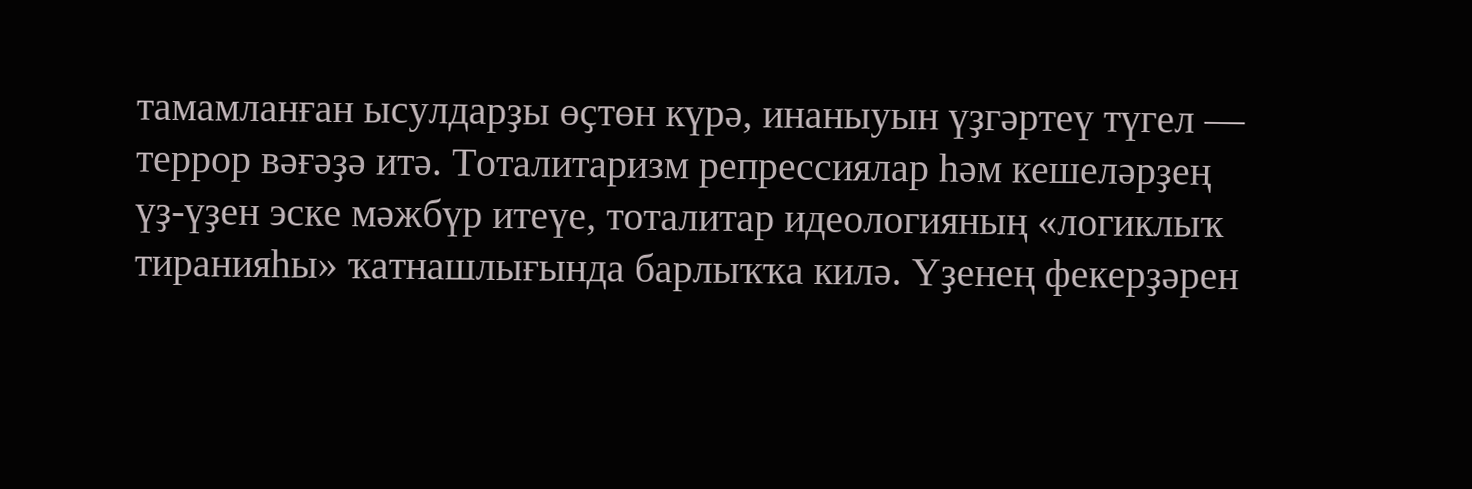тамамланған ысулдарҙы өҫтөн күрә, инаныуын үҙгәртеү түгел — террор вәғәҙә итә. Тоталитаризм репрессиялар һәм кешеләрҙең үҙ-үҙен эске мәжбүр итеүе, тоталитар идеологияның «логиклыҡ тиранияһы» ҡатнашлығында барлыҡҡа килә. Үҙенең фекерҙәрен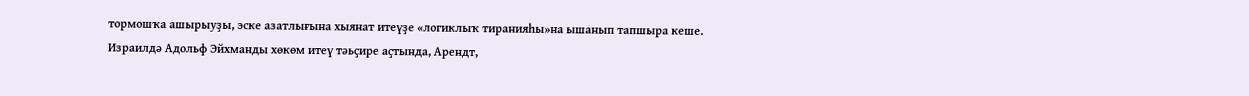тормошҡа ашырыуҙы, эске азатлығына хыянат итеүҙе «логиклыҡ тиранияһы»на ышанып тапшыра кеше.
Израилдә Адольф Эйхманды хөкөм итеү тәьҫире аҫтында, Арендт,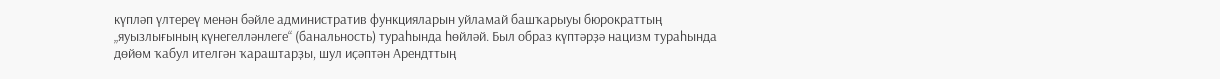күпләп үлтереү менән бәйле административ функцияларын уйламай башҡарыуы бюрократтың „яуызлығының күнегелләнлеге“ (банальность) тураһында һөйләй. Был образ күптәрҙә нацизм тураһында дөйөм ҡабул ителгән ҡараштарҙы, шул иҫәптән Арендттың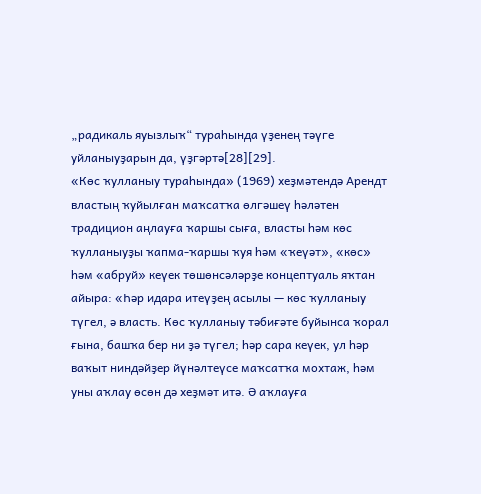„радикаль яуызлыҡ“ тураһында үҙенең тәүге уйланыуҙарын да, үҙгәртә[28][29].
«Көс ҡулланыу тураһында» (1969) хеҙмәтендә Арендт властың ҡуйылған маҡсатҡа өлгәшеү һәләтен традицион аңлауға ҡаршы сыға, власты һәм көс ҡулланыуҙы ҡапма-ҡаршы ҡуя һәм «ҡеүәт», «көс» һәм «абруй» кеүек төшөнсәләрҙе концептуаль яҡтан айыра: «Һәр идара итеүҙең асылы — көс ҡулланыу түгел, ә власть. Көс ҡулланыу тәбиғәте буйынса ҡорал ғына, башҡа бер ни ҙә түгел; һәр сара кеүек, ул һәр ваҡыт ниндәйҙер йүнәлтеүсе маҡсатҡа мохтаж, һәм уны аҡлау өсөн дә хеҙмәт итә. Ә аҡлауға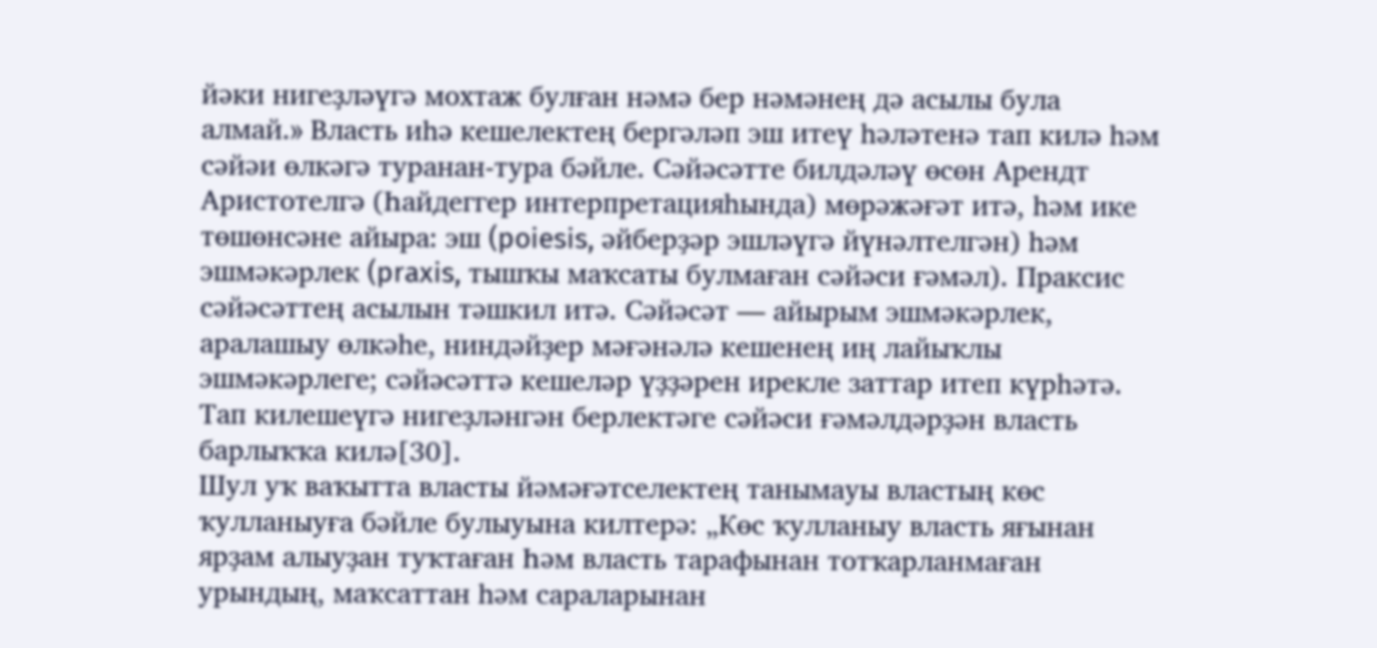йәки нигеҙләүгә мохтаж булған нәмә бер нәмәнең дә асылы була алмай.» Власть иһә кешелектең бергәләп эш итеү һәләтенә тап килә һәм сәйәи өлкәгә туранан-тура бәйле. Сәйәсәтте билдәләү өсөн Арендт Аристотелгә (Һайдеггер интерпретацияһында) мөрәжәғәт итә, һәм ике төшөнсәне айыра: эш (poiesis, әйберҙәр эшләүгә йүнәлтелгән) һәм эшмәкәрлек (praxis, тышҡы маҡсаты булмаған сәйәси ғәмәл). Праксис сәйәсәттең асылын тәшкил итә. Сәйәсәт — айырым эшмәкәрлек, аралашыу өлкәһе, ниндәйҙер мәғәнәлә кешенең иң лайыҡлы эшмәкәрлеге; сәйәсәттә кешеләр үҙҙәрен ирекле заттар итеп күрһәтә. Тап килешеүгә нигеҙләнгән берлектәге сәйәси ғәмәлдәрҙән власть барлыҡҡа килә[30].
Шул уҡ ваҡытта власты йәмәғәтселектең танымауы властың көс ҡулланыуға бәйле булыуына килтерә: „Көс ҡулланыу власть яғынан ярҙам алыуҙан туҡтаған Һәм власть тарафынан тотҡарланмаған урындың, маҡсаттан һәм сараларынан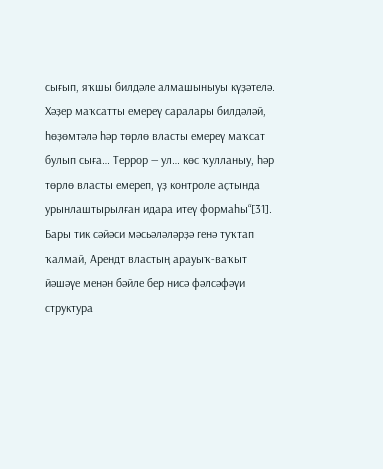сығып, яҡшы билдәле алмашыныуы күҙәтелә. Хәҙер маҡсатты емереү саралары билдәләй, һөҙөмтәлә һәр төрлө власты емереү маҡсат булып сыға… Террор — ул… көс ҡулланыу, һәр төрлө власты емереп, үҙ контроле аҫтында урынлаштырылған идара итеү формаһы“[31].
Бары тик сәйәси мәсьәләләрҙә генә туҡтап ҡалмай, Арендт властың арауыҡ-ваҡыт йәшәүе менән бәйле бер нисә фәлсәфәүи структура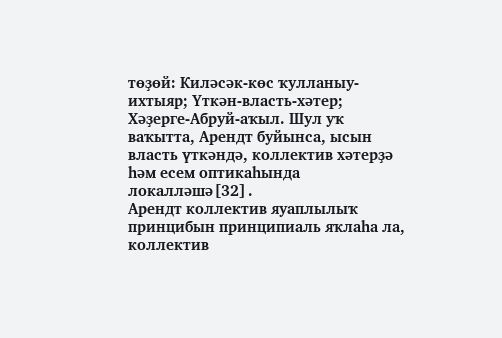төҙөй: Киләсәк-көс ҡулланыу-ихтыяр; Үткән-власть-хәтер; Хәҙерге-Абруй-аҡыл. Шул уҡ ваҡытта, Арендт буйынса, ысын власть үткәндә, коллектив хәтерҙә һәм есем оптикаһында локалләшә[32].
Арендт коллектив яуаплылыҡ принцибын принципиаль яҡлаһа ла, коллектив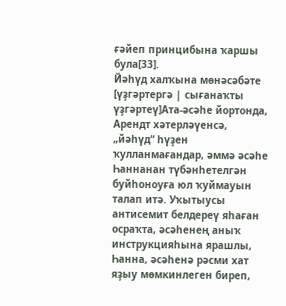ғәйеп принцибына ҡаршы була[33].
Йәһүд халҡына мөнәсәбәте
[үҙгәртергә | сығанаҡты үҙгәртеү]Ата-әсәһе йортонда, Арендт хәтерләүенсә, „йәһүд“ һүҙен ҡулланмағандар, әммә әсәһе Һаннанан түбәнһетелгән буйһоноуға юл ҡуймауын талап итә. Уҡытыусы антисемит белдереү яһаған осраҡта, әсәһенең аныҡ инструкцияһына ярашлы, Һанна, әсәһенә рәсми хат яҙыу мөмкинлеген биреп,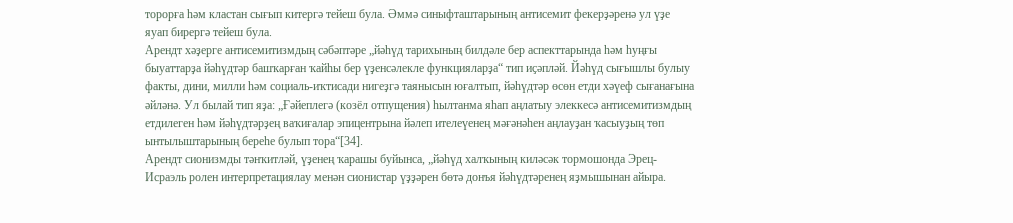торорға һәм кластан сығып китергә тейеш була. Әммә синыфташтарының антисемит фекерҙәренә ул үҙе яуап бирергә тейеш була.
Арендт хәҙерге антисемитизмдың сәбәптәре „йәһүд тарихының билдәле бер аспекттарында һәм һуңғы быуаттарҙа йәһүдтәр башҡарған ҡайһы бер үҙенсәлекле функцияларҙа“ тип иҫәпләй. Йәһүд сығышлы булыу факты, дини, милли һәм социаль-иҡтисади нигеҙгә таянысын юғалтып, йәһүдтәр өсөн етди хәүеф сығанағына әйләнә. Ул былай тип яҙа: „Ғәйеплегә (козёл отпущения) һылтанма яһап аңлатыу элеккесә антисемитизмдың етдилеген һәм йәһүдтәрҙең ваҡиғалар эпицентрына йәлеп ителеүенең мәғәнәһен аңлауҙан ҡасыуҙың төп ынтылыштарының береһе булып тора“[34].
Арендт сионизмды тәнҡитләй, үҙенең ҡарашы буйынса, „йәһүд халҡының киләсәк тормошонда Эрец-Исраэль ролен интерпретациялау менән сионистар үҙҙәрен бөтә донъя йәһүдтәренең яҙмышынан айыра.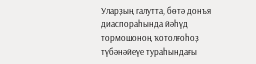Уларҙың галутта, бөтә донъя диаспораһында йәһүд тормошоноң ҡотолғоһоҙ түбәнәйеүе тураһындағы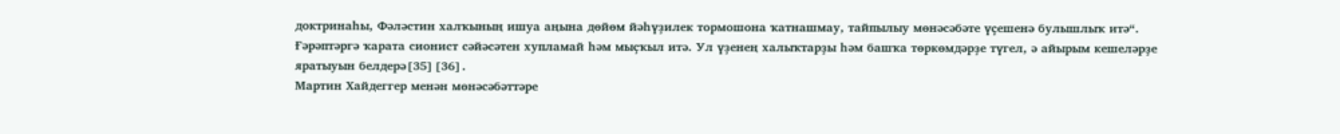доктринаһы, Фәләстин халҡының ишуа аңына дөйөм йәһүҙилек тормошона ҡатнашмау, тайпылыу мөнәсәбәте үҫешенә булышлыҡ итә“. Ғәрәптәргә ҡарата сионист сәйәсәтен хупламай һәм мыҫҡыл итә. Ул үҙенең халыҡтарҙы һәм башҡа төркөмдәрҙе түгел, ә айырым кешеләрҙе яратыуын белдерә[35][36].
Мартин Хайдеггер менән мөнәсәбәттәре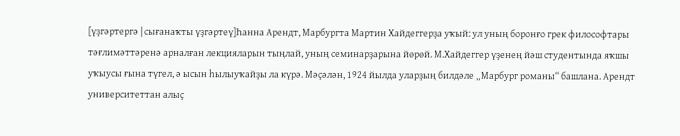[үҙгәртергә | сығанаҡты үҙгәртеү]Һанна Арендт, Марбургта Мартин Хайдеггерҙа уҡый: ул уның боронғо грек философтары тәғлимәттәренә арналған лекцияларын тыңлай, уның семинарҙарына йөрөй. М.Хайдеггер үҙенең йәш студентында яҡшы уҡыусы ғына түгел, ә ысын һылыуҡайҙы ла күрә. Мәҫәлән, 1924 йылда уларҙың билдәле „Марбург романы“ башлана. Арендт университеттан алыҫ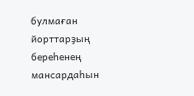булмаған йорттарҙың береһенең мансардаһын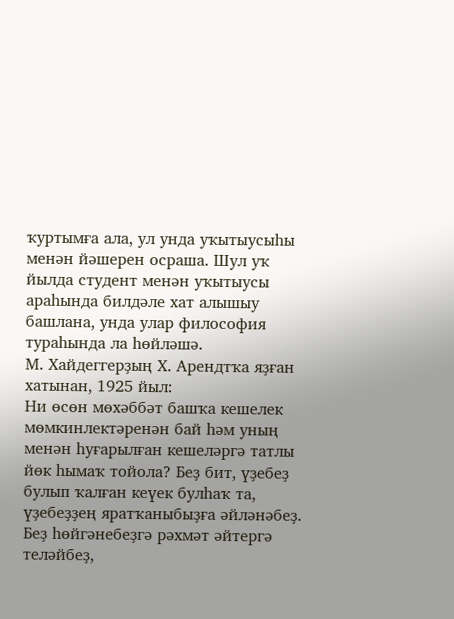ҡуртымға ала, ул унда уҡытыусыһы менән йәшерен осраша. Шул уҡ йылда студент менән уҡытыусы араһында билдәле хат алышыу башлана, унда улар философия тураһында ла һөйләшә.
М. Хайдеггерҙың Х. Арендтҡа яҙған хатынан, 1925 йыл:
Ни өсөн мөхәббәт башҡа кешелек мөмкинлектәренән бай һәм уның менән һуғарылған кешеләргә татлы йөк һымаҡ тойола? Беҙ бит, үҙебеҙ булып ҡалған кеүек булһаҡ та, үҙебеҙҙең яратҡаныбыҙға әйләнәбеҙ. Беҙ һөйгәнебеҙгә рәхмәт әйтергә теләйбеҙ,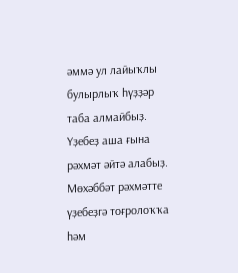әммә ул лайыҡлы булырлыҡ һүҙҙәр таба алмайбыҙ.
Үҙебеҙ аша ғына рәхмәт әйтә алабыҙ. Мөхәббәт рәхмәтте үҙебеҙгә тоғролоҡҡа һәм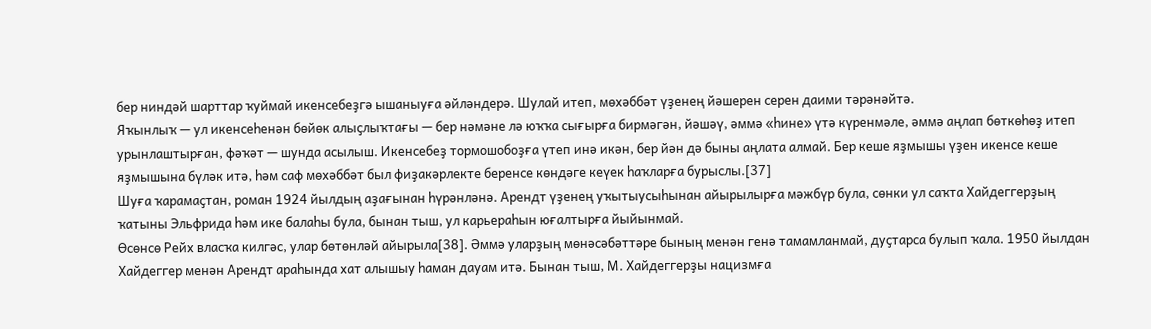бер ниндәй шарттар ҡуймай икенсебеҙгә ышаныуға әйләндерә. Шулай итеп, мөхәббәт үҙенең йәшерен серен даими тәрәнәйтә.
Яҡынлыҡ — ул икенсеһенән бөйөк алыҫлыҡтағы — бер нәмәне лә юҡҡа сығырға бирмәгән, йәшәү, әммә «һине» үтә күренмәле, әммә аңлап бөткөһөҙ итеп урынлаштырған, фәҡәт — шунда асылыш. Икенсебеҙ тормошобоҙға үтеп инә икән, бер йән дә быны аңлата алмай. Бер кеше яҙмышы үҙен икенсе кеше яҙмышына бүләк итә, һәм саф мөхәббәт был фиҙакәрлекте беренсе көндәге кеүек һаҡларға бурыслы.[37]
Шуға ҡарамаҫтан, роман 1924 йылдың аҙағынан һүрәнләнә. Арендт үҙенең уҡытыусыһынан айырылырға мәжбүр була, сөнки ул саҡта Хайдеггерҙың ҡатыны Эльфрида һәм ике балаһы була, бынан тыш, ул карьераһын юғалтырға йыйынмай.
Өсөнсө Рейх власҡа килгәс, улар бөтөнләй айырыла[38]. Әммә уларҙың мөнәсәбәттәре бының менән генә тамамланмай, дуҫтарса булып ҡала. 1950 йылдан Хайдеггер менән Арендт араһында хат алышыу һаман дауам итә. Бынан тыш, М. Хайдеггерҙы нацизмға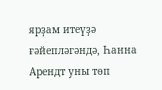ярҙам итеүҙә ғәйепләгәндә, Һанна Арендт уны төп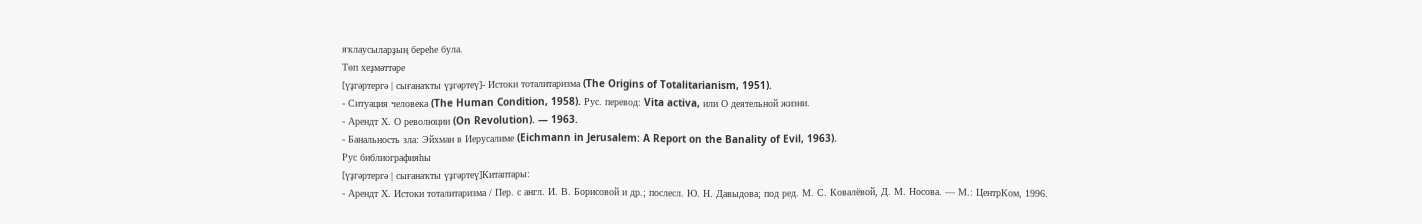яҡлаусыларҙың береһе була.
Төп хеҙмәттәре
[үҙгәртергә | сығанаҡты үҙгәртеү]- Истоки тоталитаризма (The Origins of Totalitarianism, 1951).
- Ситуация человека (The Human Condition, 1958). Рус. перевод: Vita activa, или О деятельной жизни.
- Арендт Х. О революции (On Revolution). — 1963.
- Банальность зла: Эйхман в Иерусалиме (Eichmann in Jerusalem: A Report on the Banality of Evil, 1963).
Рус библиографияһы
[үҙгәртергә | сығанаҡты үҙгәртеү]Китаптары:
- Арендт Х. Истоки тоталитаризма / Пер. с англ. И. В. Борисовой и др.; послесл. Ю. Н. Давыдова; под ред. М. С. Ковалёвой, Д. М. Носова. — М.: ЦентрКом, 1996.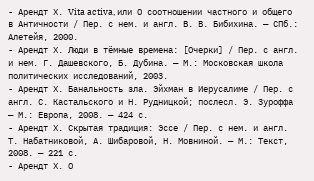- Арендт Х. Vita activa, или О соотношении частного и общего в Античности / Пер. с нем. и англ. В. В. Бибихина. — СПб.: Алетейя, 2000.
- Арендт Х. Люди в тёмные времена: [Очерки] / Пер. с англ. и нем. Г. Дашевского, Б. Дубина. — М.: Московская школа политических исследований, 2003.
- Арендт Х. Банальность зла. Эйхман в Иерусалиме / Пер. с англ. С. Кастальского и Н. Рудницкой; послесл. Э. Зуроффа — М.: Европа, 2008. — 424 с.
- Арендт Х. Скрытая традиция: Эссе / Пер. с нем. и англ. Т. Набатниковой, А. Шибаровой, Н. Мовниной. — М.: Текст, 2008. — 221 с.
- Арендт Х. О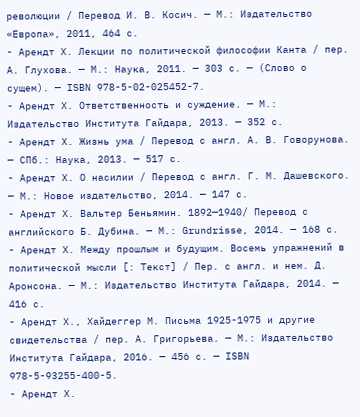революции / Перевод И. В. Косич. — М.: Издательство «Европа», 2011, 464 с.
- Арендт Х. Лекции по политической философии Канта / пер. А. Глухова. — М.: Наука, 2011. — 303 с. — (Слово о сущем). — ISBN 978-5-02-025452-7.
- Арендт Х. Ответственность и суждение. — М.: Издательство Института Гайдара, 2013. — 352 с.
- Арендт Х. Жизнь ума / Перевод с англ. А. В. Говорунова. — СПб.: Наука, 2013. — 517 с.
- Арендт Х. О насилии / Перевод с англ. Г. М. Дашевского. — М.: Новое издательство, 2014. — 147 с.
- Арендт Х. Вальтер Беньямин. 1892—1940/ Перевод с английского Б. Дубина. — М.: Grundrisse, 2014. — 168 с.
- Арендт Х. Между прошлым и будущим. Восемь упражнений в политической мысли [: Текст] / Пер. с англ. и нем. Д. Аронсона. — М.: Издательство Института Гайдара, 2014. — 416 с.
- Арендт Х., Хайдеггер М. Письма 1925-1975 и другие свидетельства / пер. А. Григорьева. — М.: Издательство Института Гайдара, 2016. — 456 с. — ISBN 978-5-93255-400-5.
- Арендт Х.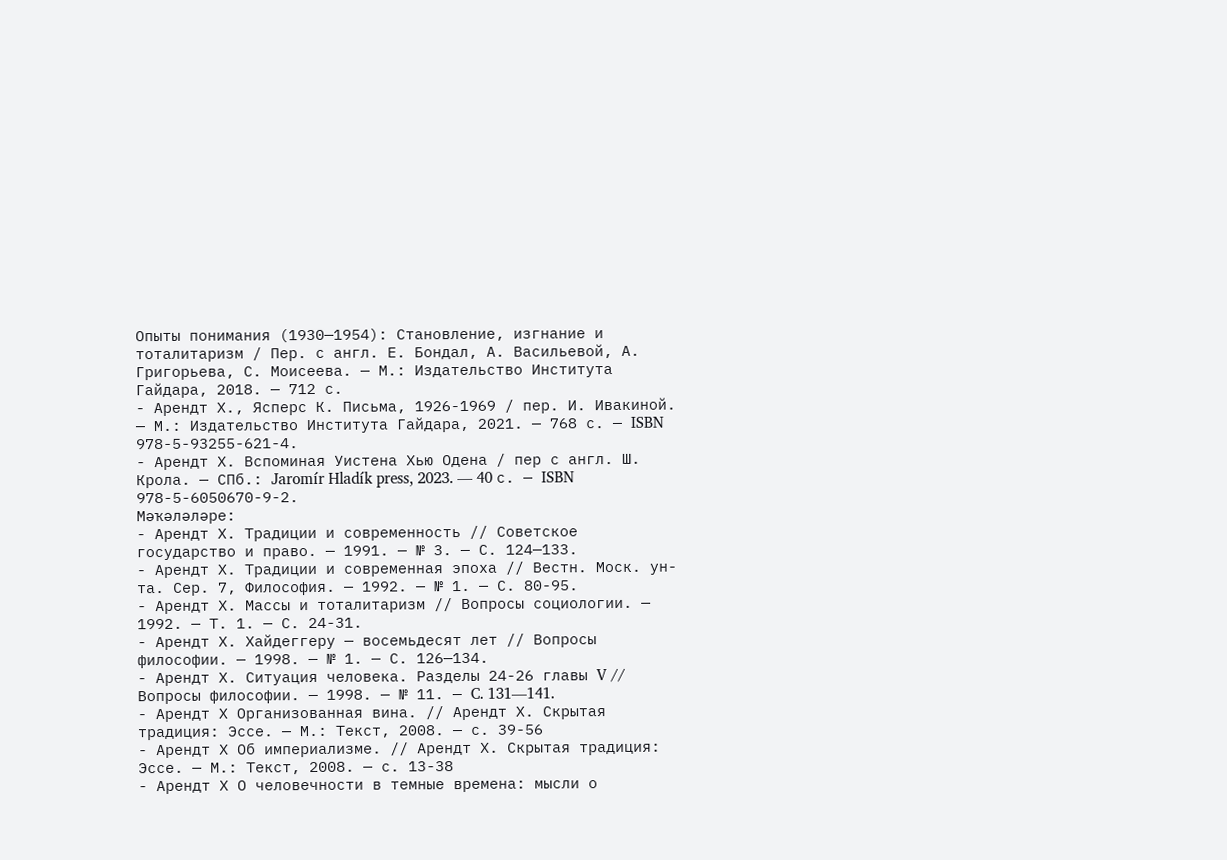Опыты понимания (1930—1954): Становление, изгнание и тоталитаризм / Пер. с англ. Е. Бондал, А. Васильевой, А. Григорьева, С. Моисеева. — М.: Издательство Института Гайдара, 2018. — 712 с.
- Арендт Х., Ясперс К. Письма, 1926-1969 / пер. И. Ивакиной. — М.: Издательство Института Гайдара, 2021. — 768 с. — ISBN 978-5-93255-621-4.
- Арендт Х. Вспоминая Уистена Хью Одена / пер с англ. Ш. Крола. — СПб.: Jaromír Hladík press, 2023. — 40 с. — ISBN 978-5-6050670-9-2.
Мәҡәләләре:
- Арендт Х. Традиции и современность // Советское государство и право. — 1991. — № 3. — С. 124—133.
- Арендт Х. Традиции и современная эпоха // Вестн. Моск. ун-та. Сер. 7, Философия. — 1992. — № 1. — С. 80-95.
- Арендт Х. Массы и тоталитаризм // Вопросы социологии. — 1992. — Т. 1. — С. 24-31.
- Арендт Х. Хайдеггеру — восемьдесят лет // Вопросы философии. — 1998. — № 1. — С. 126—134.
- Арендт Х. Ситуация человека. Разделы 24-26 главы V // Вопросы философии. — 1998. — № 11. — C. 131—141.
- Арендт Х Организованная вина. // Арендт Х. Скрытая традиция: Эссе. — М.: Текст, 2008. — с. 39-56
- Арендт Х Об империализме. // Арендт Х. Скрытая традиция: Эссе. — М.: Текст, 2008. — с. 13-38
- Арендт Х О человечности в темные времена: мысли о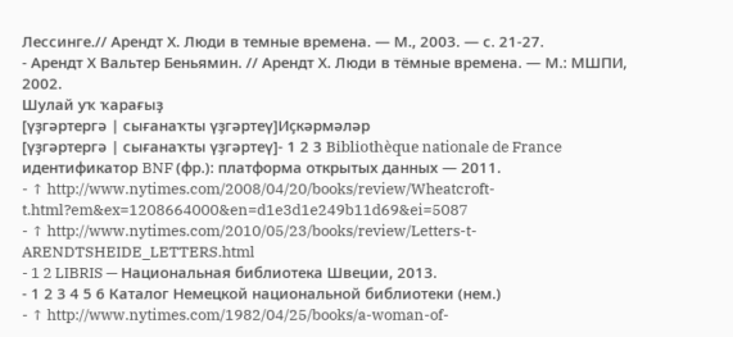Лессинге.// Арендт Х. Люди в темные времена. — М., 2003. — с. 21-27.
- Арендт Х Вальтер Беньямин. // Арендт Х. Люди в тёмные времена. — М.: МШПИ, 2002.
Шулай уҡ ҡарағыҙ
[үҙгәртергә | сығанаҡты үҙгәртеү]Иҫкәрмәләр
[үҙгәртергә | сығанаҡты үҙгәртеү]- 1 2 3 Bibliothèque nationale de France идентификатор BNF (фр.): платформа открытых данных — 2011.
- ↑ http://www.nytimes.com/2008/04/20/books/review/Wheatcroft-t.html?em&ex=1208664000&en=d1e3d1e249b11d69&ei=5087
- ↑ http://www.nytimes.com/2010/05/23/books/review/Letters-t-ARENDTSHEIDE_LETTERS.html
- 1 2 LIBRIS — Национальная библиотека Швеции, 2013.
- 1 2 3 4 5 6 Каталог Немецкой национальной библиотеки (нем.)
- ↑ http://www.nytimes.com/1982/04/25/books/a-woman-of-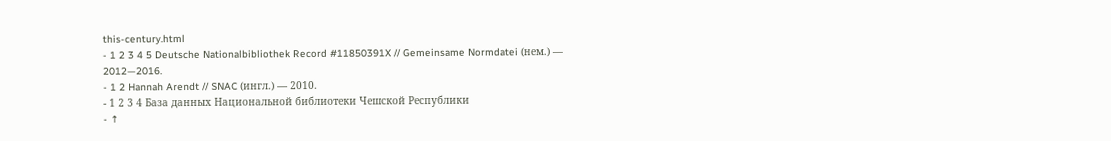this-century.html
- 1 2 3 4 5 Deutsche Nationalbibliothek Record #11850391X // Gemeinsame Normdatei (нем.) — 2012—2016.
- 1 2 Hannah Arendt // SNAC (ингл.) — 2010.
- 1 2 3 4 База данных Национальной библиотеки Чешской Республики
- ↑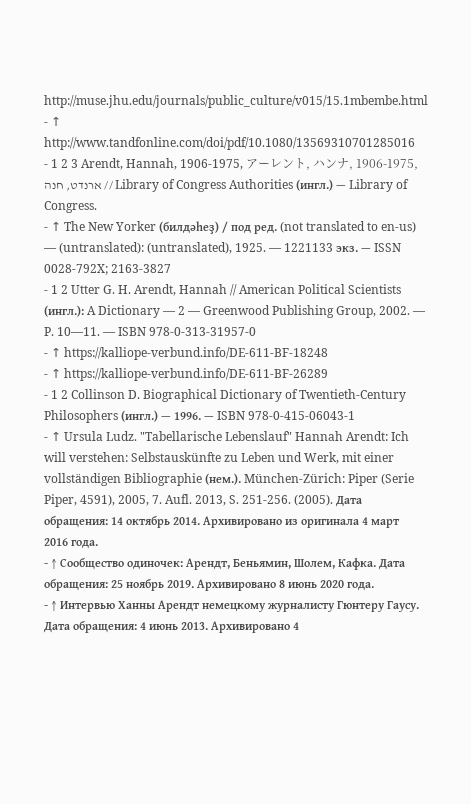http://muse.jhu.edu/journals/public_culture/v015/15.1mbembe.html
- ↑ http://www.tandfonline.com/doi/pdf/10.1080/13569310701285016
- 1 2 3 Arendt, Hannah, 1906-1975, アーレント, ハンナ, 1906-1975, ארנדט, חנה // Library of Congress Authorities (ингл.) — Library of Congress.
- ↑ The New Yorker (билдәһеҙ) / под ред. (not translated to en-us) — (untranslated): (untranslated), 1925. — 1221133 экз. — ISSN 0028-792X; 2163-3827
- 1 2 Utter G. H. Arendt, Hannah // American Political Scientists (ингл.): A Dictionary — 2 — Greenwood Publishing Group, 2002. — P. 10—11. — ISBN 978-0-313-31957-0
- ↑ https://kalliope-verbund.info/DE-611-BF-18248
- ↑ https://kalliope-verbund.info/DE-611-BF-26289
- 1 2 Collinson D. Biographical Dictionary of Twentieth-Century Philosophers (ингл.) — 1996. — ISBN 978-0-415-06043-1
- ↑ Ursula Ludz. "Tabellarische Lebenslauf" Hannah Arendt: Ich will verstehen: Selbstauskünfte zu Leben und Werk, mit einer vollständigen Bibliographie (нем.). München-Zürich: Piper (Serie Piper, 4591), 2005, 7. Aufl. 2013, S. 251-256. (2005). Дата обращения: 14 октябрь 2014. Архивировано из оригинала 4 март 2016 года.
- ↑ Сообщество одиночек: Арендт, Беньямин, Шолем, Кафка. Дата обращения: 25 ноябрь 2019. Архивировано 8 июнь 2020 года.
- ↑ Интервью Ханны Арендт немецкому журналисту Гюнтеру Гаусу. Дата обращения: 4 июнь 2013. Архивировано 4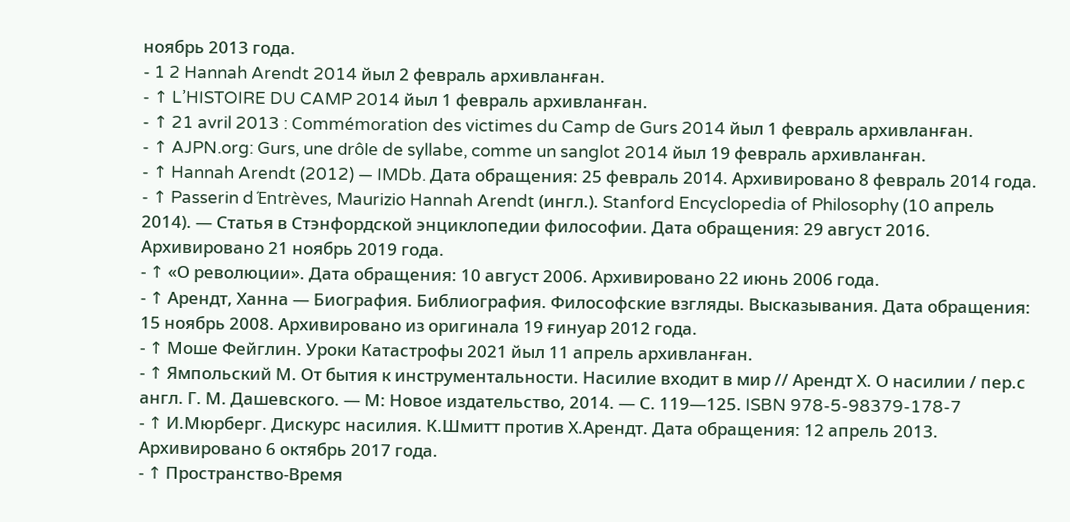ноябрь 2013 года.
- 1 2 Hannah Arendt 2014 йыл 2 февраль архивланған.
- ↑ L’HISTOIRE DU CAMP 2014 йыл 1 февраль архивланған.
- ↑ 21 avril 2013 : Commémoration des victimes du Camp de Gurs 2014 йыл 1 февраль архивланған.
- ↑ AJPN.org: Gurs, une drôle de syllabe, comme un sanglot 2014 йыл 19 февраль архивланған.
- ↑ Hannah Arendt (2012) — IMDb. Дата обращения: 25 февраль 2014. Архивировано 8 февраль 2014 года.
- ↑ Passerin d´Entrèves, Maurizio Hannah Arendt (ингл.). Stanford Encyclopedia of Philosophy (10 апрель 2014). — Статья в Стэнфордской энциклопедии философии. Дата обращения: 29 август 2016. Архивировано 21 ноябрь 2019 года.
- ↑ «О революции». Дата обращения: 10 август 2006. Архивировано 22 июнь 2006 года.
- ↑ Арендт, Ханна — Биография. Библиография. Философские взгляды. Высказывания. Дата обращения: 15 ноябрь 2008. Архивировано из оригинала 19 ғинуар 2012 года.
- ↑ Моше Фейглин. Уроки Катастрофы 2021 йыл 11 апрель архивланған.
- ↑ Ямпольский М. От бытия к инструментальности. Насилие входит в мир // Арендт Х. О насилии / пер.с англ. Г. М. Дашевского. — М: Новое издательство, 2014. — С. 119—125. ISBN 978-5-98379-178-7
- ↑ И.Мюрберг. Дискурс насилия. К.Шмитт против Х.Арендт. Дата обращения: 12 апрель 2013. Архивировано 6 октябрь 2017 года.
- ↑ Пространство-Время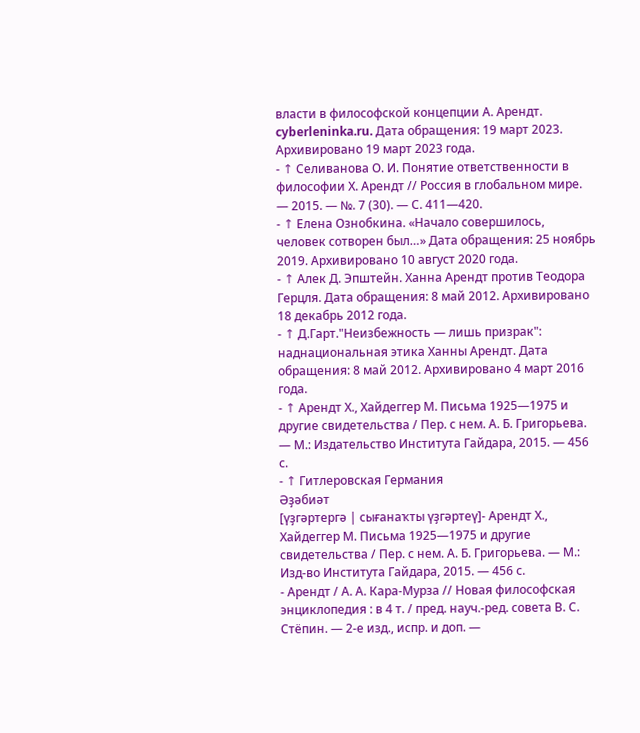власти в философской концепции А. Арендт. cyberleninka.ru. Дата обращения: 19 март 2023. Архивировано 19 март 2023 года.
- ↑ Селиванова О. И. Понятие ответственности в философии Х. Арендт // Россия в глобальном мире. — 2015. — №. 7 (30). — С. 411—420.
- ↑ Елена Ознобкина. «Начало совершилось, человек сотворен был…» Дата обращения: 25 ноябрь 2019. Архивировано 10 август 2020 года.
- ↑ Алек Д. Эпштейн. Ханна Арендт против Теодора Герцля. Дата обращения: 8 май 2012. Архивировано 18 декабрь 2012 года.
- ↑ Д.Гарт."Неизбежность — лишь призрак": наднациональная этика Ханны Арендт. Дата обращения: 8 май 2012. Архивировано 4 март 2016 года.
- ↑ Арендт Х., Хайдеггер М. Письма 1925—1975 и другие свидетельства / Пер. с нем. А. Б. Григорьева. — М.: Издательство Института Гайдара, 2015. — 456 с.
- ↑ Гитлеровская Германия
Әҙәбиәт
[үҙгәртергә | сығанаҡты үҙгәртеү]- Арендт Х., Хайдеггер М. Письма 1925—1975 и другие свидетельства / Пер. с нем. А. Б. Григорьева. — М.: Изд-во Института Гайдара, 2015. — 456 с.
- Арендт / А. А. Кара-Мурза // Новая философская энциклопедия : в 4 т. / пред. науч.-ред. совета В. С. Стёпин. — 2-е изд., испр. и доп. —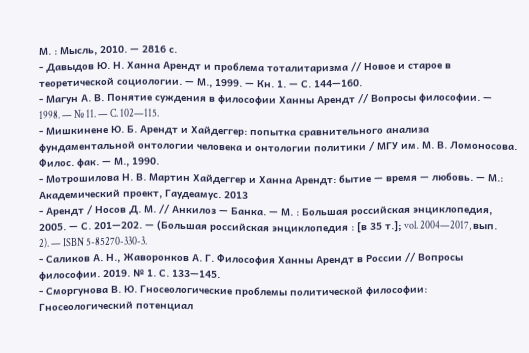М. : Мысль, 2010. — 2816 с.
- Давыдов Ю. Н. Ханна Арендт и проблема тоталитаризма // Новое и старое в теоретической социологии. — М., 1999. — Кн. 1. — С. 144—160.
- Магун А. В. Понятие суждения в философии Ханны Арендт // Вопросы философии. — 1998. — № 11. — C. 102—115.
- Мишкинене Ю. Б. Арендт и Хайдеггер: попытка сравнительного анализа фундаментальной онтологии человека и онтологии политики / МГУ им. М. В. Ломоносова. Филос. фак. — М., 1990.
- Мотрошилова Н. В. Мартин Хайдеггер и Ханна Арендт: бытие — время — любовь. — М.: Академический проект, Гаудеамус. 2013
- Арендт / Носов Д. М. // Анкилоз — Банка. — М. : Большая российская энциклопедия, 2005. — С. 201—202. — (Большая российская энциклопедия : [в 35 т.]; vol. 2004—2017, вып. 2). — ISBN 5-85270-330-3.
- Саликов А. Н., Жаворонков А. Г. Философия Ханны Арендт в России // Вопросы философии. 2019. № 1. С. 133—145.
- Сморгунова В. Ю. Гносеологические проблемы политической философии: Гносеологический потенциал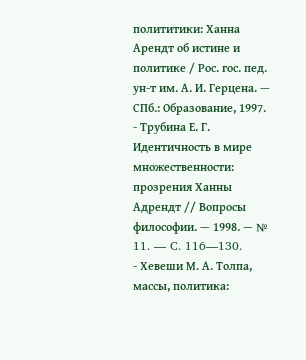полититики: Ханна Арендт об истине и политике / Рос. гос. пед. ун-т им. А. И. Герцена. — СПб.: Образование, 1997.
- Трубина Е. Г. Идентичность в мире множественности: прозрения Ханны Адрендт // Вопросы философии. — 1998. — № 11. — C. 116—130.
- Хевеши М. А. Толпа, массы, политика: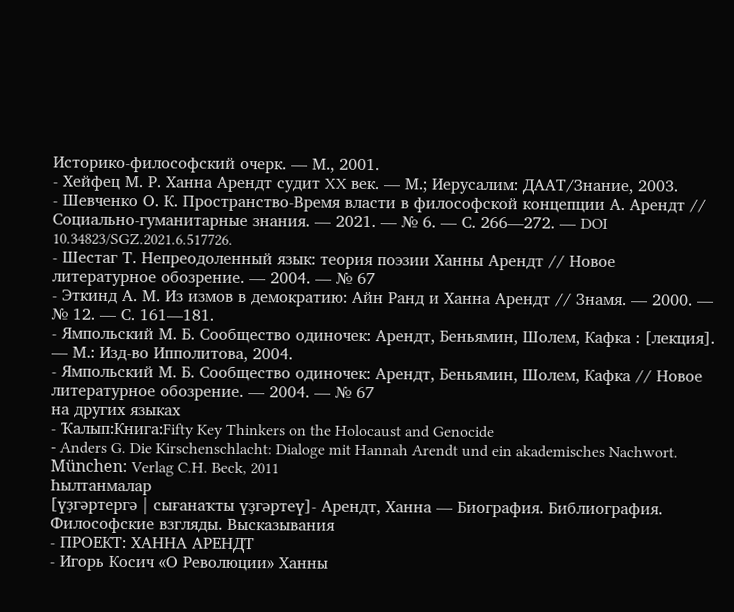Историко-философский очерк. — М., 2001.
- Хейфец М. Р. Ханна Арендт судит XX век. — М.; Иерусалим: ДААТ/Знание, 2003.
- Шевченко О. К. Пространство-Время власти в философской концепции А. Арендт // Социально-гуманитарные знания. — 2021. — № 6. — С. 266—272. — DOI 10.34823/SGZ.2021.6.517726.
- Шестаг Т. Непреодоленный язык: теория поэзии Ханны Арендт // Новое литературное обозрение. — 2004. — № 67
- Эткинд А. М. Из измов в демократию: Айн Ранд и Ханна Арендт // Знамя. — 2000. — № 12. — С. 161—181.
- Ямпольский М. Б. Сообщество одиночек: Арендт, Беньямин, Шолем, Кафка : [лекция]. — М.: Изд-во Ипполитова, 2004.
- Ямпольский М. Б. Сообщество одиночек: Арендт, Беньямин, Шолем, Кафка // Новое литературное обозрение. — 2004. — № 67
на других языках
- Ҡалып:Книга:Fifty Key Thinkers on the Holocaust and Genocide
- Anders G. Die Kirschenschlacht: Dialoge mit Hannah Arendt und ein akademisches Nachwort. München: Verlag C.H. Beck, 2011
Һылтанмалар
[үҙгәртергә | сығанаҡты үҙгәртеү]- Арендт, Ханна — Биография. Библиография. Философские взгляды. Высказывания
- ПРОЕКТ: ХАННА АРЕНДТ
- Игорь Косич «О Революции» Ханны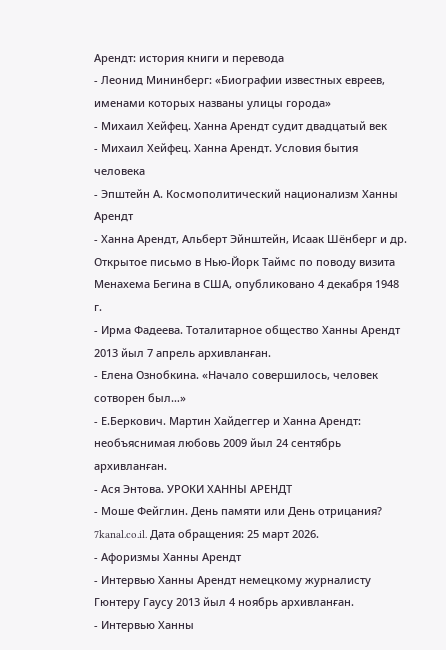Арендт: история книги и перевода
- Леонид Мининберг: «Биографии известных евреев, именами которых названы улицы города»
- Михаил Хейфец. Ханна Арендт судит двадцатый век
- Михаил Хейфец. Ханна Арендт. Условия бытия человека
- Эпштейн А. Космополитический национализм Ханны Арендт
- Ханна Арендт, Альберт Эйнштейн, Исаак Шёнберг и др. Открытое письмо в Нью-Йорк Таймс по поводу визита Менахема Бегина в США, опубликовано 4 декабря 1948 г.
- Ирма Фадеева. Тоталитарное общество Ханны Арендт 2013 йыл 7 апрель архивланған.
- Елена Ознобкина. «Начало совершилось, человек сотворен был…»
- Е.Беркович. Мартин Хайдеггер и Ханна Арендт: необъяснимая любовь 2009 йыл 24 сентябрь архивланған.
- Ася Энтова. УРОКИ ХАННЫ АРЕНДТ
- Моше Фейглин. День памяти или День отрицания? 7kanal.co.il. Дата обращения: 25 март 2026.
- Афоризмы Ханны Арендт
- Интервью Ханны Арендт немецкому журналисту Гюнтеру Гаусу 2013 йыл 4 ноябрь архивланған.
- Интервью Ханны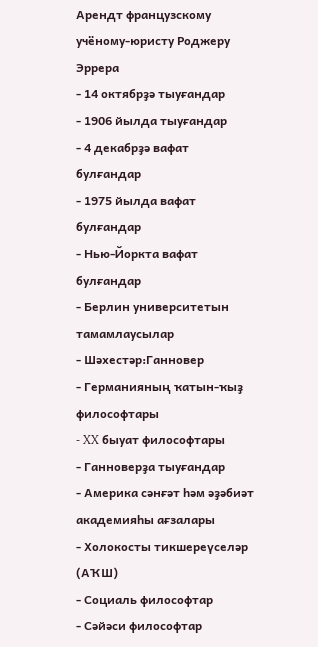Арендт французскому учёному-юристу Роджеру Эррера
- 14 октябрҙә тыуғандар
- 1906 йылда тыуғандар
- 4 декабрҙә вафат булғандар
- 1975 йылда вафат булғандар
- Нью-Йоркта вафат булғандар
- Берлин университетын тамамлаусылар
- Шәхестәр:Ганновер
- Германияның ҡатын-ҡыҙ философтары
- XX быуат философтары
- Ганноверҙа тыуғандар
- Америка сәнғәт һәм әҙәбиәт академияһы ағзалары
- Холокосты тикшереүселәр (АҠШ)
- Социаль философтар
- Сәйәси философтар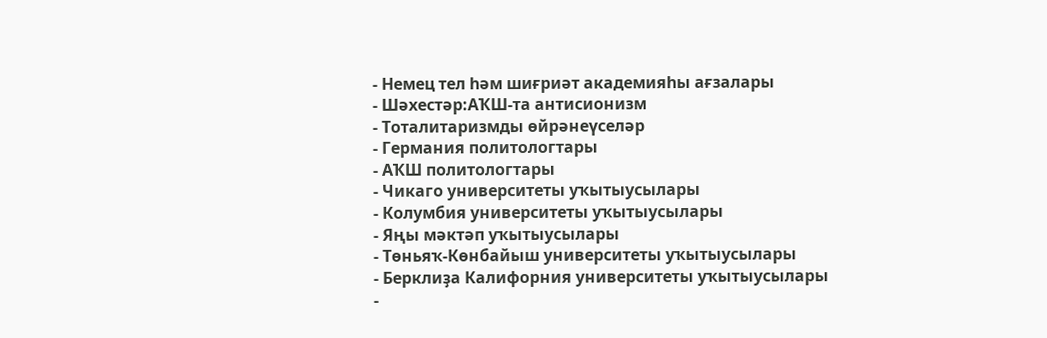- Немец тел һәм шиғриәт академияһы ағзалары
- Шәхестәр:АҠШ-та антисионизм
- Тоталитаризмды өйрәнеүселәр
- Германия политологтары
- АҠШ политологтары
- Чикаго университеты уҡытыусылары
- Колумбия университеты уҡытыусылары
- Яңы мәктәп уҡытыусылары
- Төньяҡ-Көнбайыш университеты уҡытыусылары
- Берклиҙа Калифорния университеты уҡытыусылары
-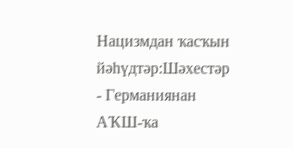Нацизмдан ҡасҡын йәһүдтәр:Шәхестәр
- Германиянан АҠШ-ҡа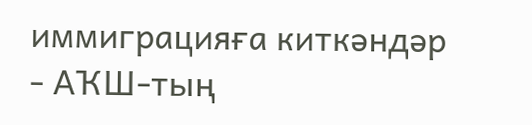иммиграцияға киткәндәр
- АҠШ-тың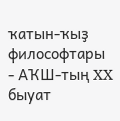ҡатын-ҡыҙ философтары
- АҠШ-тың XX быуат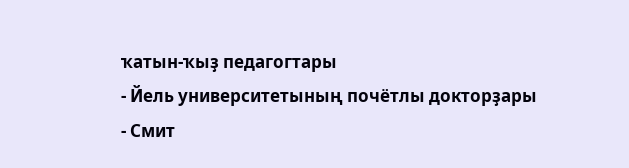ҡатын-ҡыҙ педагогтары
- Йель университетының почётлы докторҙары
- Смит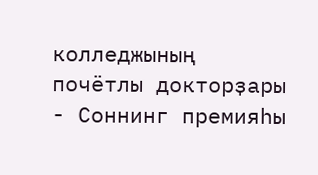колледжының почётлы докторҙары
- Соннинг премияһы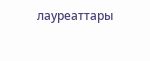лауреаттары